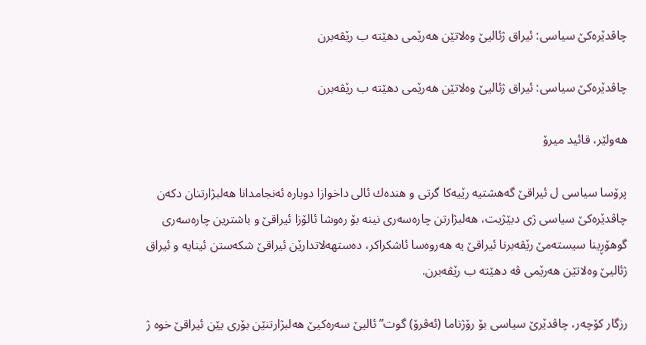چاڤدێره‌كێ سیاسی: ئیراق ژئالیێ وه‌لاتێن هه‌رێمی دهێته‌ ب رێڤه‌برن

چاڤدێره‌كێ سیاسی: ئیراق ژئالیێ وه‌لاتێن هه‌رێمی دهێته‌ ب رێڤه‌برن

هه‌ولێر، قائید میرۆ

پرۆسا سیاسی ل ئیراقێ گه‌هشتیه‌ رێیه‌كا گرتی و هنده‌ك ئالی داخوازا دوباره‌ ئه‌نجامدانا هه‌لبژارتنان دكه‌ن چاڤدێره‌كێ سیاسی ژی دبێژیت، هه‌لبژارتن چاره‌سه‌ری نینه‌ بۆ ره‌وشا ئالۆزا ئیراقێ و باشترین چاره‌سه‌ری گوهۆڕینا سیسته‌مێ رێڤه‌برنا ئیراقێ یه‌ هه‌روه‌سا ئاشكراكر، ده‌ستهه‌لاتدارێن ئیراقێ شكه‌ستن ئینایه‌ و ئیراق ژئالیێ وه‌لاتێن هه‌رێمی ڤه‌ دهێته‌ ب رێڤه‌برن.

رزگار كۆچه‌ر، چاڤدێرێ سیاسی بۆ رۆژناما (ئه‌ڤرۆ) گوت” ئالیێ سه‌ره‌كیێ هه‌لبژارتنێن بۆری یێن ئیراقێ خوه‌ ژ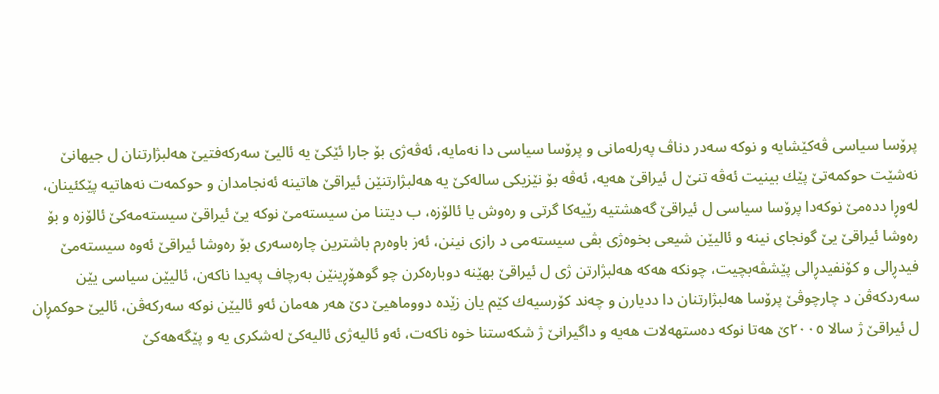پرۆسا سیاسی ڤه‌كێشایه‌ و نوكه‌ سه‌در دناڤ په‌رله‌مانی و پرۆسا سیاسی دا نه‌مایه‌، ئه‌ڤه‌ژی بۆ جارا ئێكێ یه‌ ئالیێ سه‌ركه‌فتیێ هه‌لبژارتنان ل جیهانێ نه‌شێت حوكمه‌تێ پێك بینیت ئه‌ڤه‌ تنێ ل ئیراقێ هه‌یه‌، ئه‌ڤه‌ بۆ نێزیكی ساله‌كێ یه‌ هه‌لبژارتنێن ئیراقێ هاتینه‌ ئه‌نجامدان و حوكمه‌ت نه‌هاتیه‌ پێكئینان، له‌وڕا دده‌مێ نوكه‌دا پرۆسا سیاسی ل ئیراقێ گه‌هشتیه‌ رێیه‌كا گرتی و ره‌وش یا ئالۆزه‌، ب دیتنا من سیسته‌مێ نوكه‌ یێ ئیراقێ سیسته‌مه‌كێ ئالۆزه‌ و بۆ ره‌وشا ئیراقێ یێ گونجای نینه‌ و ئالیێن شیعی بخوه‌ژی بڤی سیسته‌می د رازی نینن، ئه‌ز باوه‌رم باشترین چاره‌سه‌ری بۆ ره‌وشا ئیراقێ ئه‌وه‌ سیسته‌مێ فیدڕالی و كۆنفیدڕالی پێشڤه‌بچیت، چونكه‌ هه‌كه‌ هه‌لبژارتن ژی ل ئیراقێ بهێنه‌ دوباره‌كرن چو گوهۆڕینێن به‌رچاف په‌یدا ناكه‌ن، ئالیێن سیاسی یێن سه‌ردكه‌ڤن د چارچوڤێ پرۆسا هه‌لبژارتنان دا ددیارن و چه‌ند كۆرسیه‌ك كێم یان زێده‌ دووماهیێ دێ هه‌ر هه‌مان ئه‌و ئالیێن نوكه‌ سه‌ركه‌ڤن، ئالیێ حوكمڕان ل ئیراقێ ژ سالا ٢٠٠٥ێ هه‌تا نوكه‌ ده‌ستهه‌لات هه‌یه‌ و داگیرانێ ژ شكه‌ستنا خوه‌ ناكه‌ت، ئه‌و ئالیه‌ژی ئالیه‌كێ له‌شكری یه‌ و پێگه‌هه‌كێ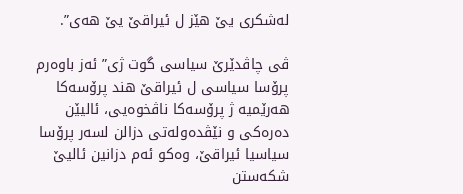له‌شكری یێ هێز ل ئیراقێ یێ هه‌ی”.

ڤی چاڤدێرێ سیاسی گوت ژی” ئه‌ز باوه‌رم پرۆسا سیاسی ل ئیراقێ هند پرۆسه‌كا هه‌رێمیه‌ ژ پرۆسه‌كا ناڤخوه‌یی، ئالیێن ده‌ره‌كی و نێڤده‌وله‌تی دزالن لسه‌ر پرۆسا سیاسیا ئیراقێ، وه‌كو ئه‌م دزانین ئالیێ شكه‌ستن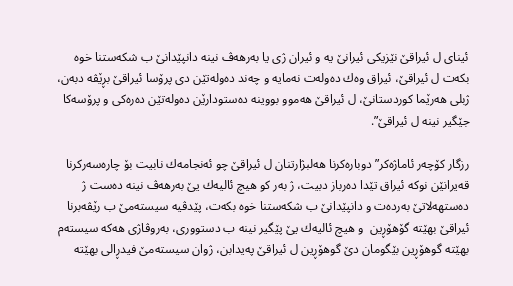ئینای ل ئیراقێ نێزیكی ئیرانێ یه‌ و ئیران ژی یا به‌رهه‌ڤ نینه‌ دانپێدانێ ب شكه‌ستنا خوه‌ بكه‌ت ل ئیراقێ، ئیراق وه‌ك ده‌وله‌ت نه‌مایه‌ و چه‌ند ده‌وله‌تێن دی پرۆسا ئیراقێ بڕێڤه‌ دبه‌ن، ژبلی هه‌رێما كوردستانێ، ل ئیراقێ هه‌موو بووینه‌ ده‌ستودارێن ده‌وله‌تێن ده‌ره‌كی و پرۆسه‌كا جێگیر نینه‌ ل ئیراقێ”.

رزگار كۆچه‌ر ئاماژه‌كر” دوباره‌كرنا هه‌لبژارتنان ل ئیراقێ چو ئه‌نجامه‌ك نابیت بۆ چاره‌سه‌ركرنا قه‌یرانێن نوكه‌ ئیراق تێدا ده‌رباز دبیت، ژ به‌ر كو هیچ ئالیه‌ك یێ به‌رهه‌ڤ نینه‌ ده‌ست ژ ده‌ستهه‌لاتێ به‌رده‌ت و دانپێدانێ ب شكه‌ستنا خوه‌ بكه‌ت، پێدڤیه‌ سیسته‌مێ ب رێڤه‌برنا ئیراقێ بهێته‌ گۆهۆڕین  و هیچ ئالیه‌ك یێ پێگیر نینه‌ ب دستووری، به‌روڤاژی هه‌كه‌ سیسته‌م بهێته‌ گوهۆڕین بێگومان دێ گوهۆڕین ل ئیراقێ په‌یدابن، ژوان سیسته‌مێ فیدڕالی بهێته‌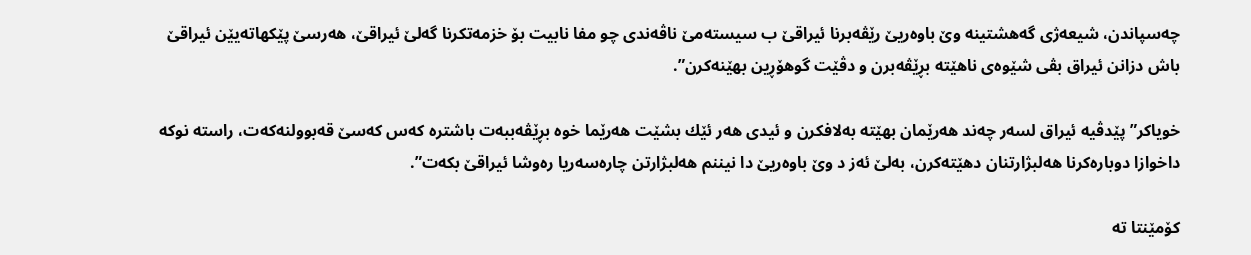چه‌سپاندن، شیعه‌ژی گه‌هشتینه‌ وێ باوه‌ریێ رێڤه‌برنا ئیراقێ ب سیسته‌مێ ناڤه‌ندی چو مفا نابیت بۆ خزمه‌تكرنا گه‌لێ ئیراقێ، هه‌رسێ پێكهاته‌یێن ئیراقێ باش دزانن ئیراق بڤی شێوه‌ی ناهێته‌ بڕێڤه‌برن و دڤێت گوهۆڕین بهێنه‌كرن”.

خویاكر” پێدڤیه‌ ئیراق لسه‌ر چه‌ند هه‌رێمان بهێته‌ به‌لافكرن و ئیدی هه‌ر ئێك بشێت هه‌رێما خوه‌ بڕێڤه‌ببه‌ت باشتره‌ كه‌س كه‌سێ قه‌بوولنه‌كه‌ت، راسته‌ نوكه‌ داخوازا دوباره‌كرنا هه‌لبژارتنان دهێته‌كرن، به‌لێ ئه‌ز د وێ باوه‌ریێ دا نیننم هه‌لبژارتن چاره‌سه‌ریا ره‌وشا ئیراقێ بكه‌ت”.

کۆمێنتا تە